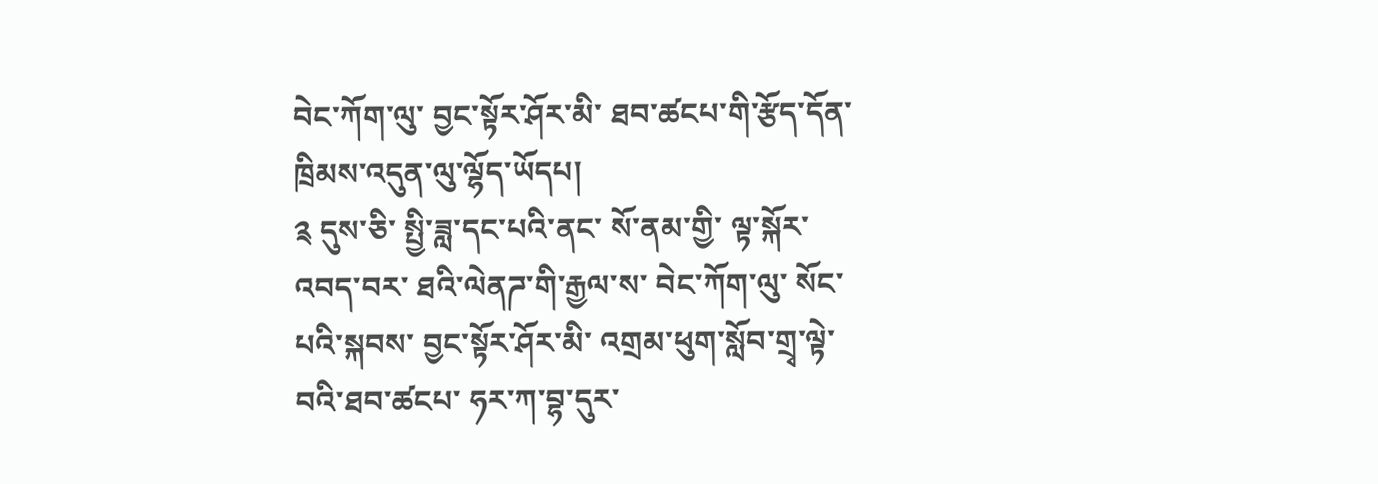བེང་ཀོག་ལུ་ བྱང་སྟོར་ཤོར་མི་ ཐབ་ཚངཔ་གི་རྩོད་དོན་ ཁྲིམས་འདུན་ལུ་ལྷོད་ཡོདཔ།
༉ དུས་ཅི་ སྤྱི་ཟླ་དང་པའི་ནང་ སོ་ནམ་གྱི་ ལྟ་སྐོར་འབད་བར་ ཐའི་ལེནཌ་གི་རྒྱལ་ས་ བེང་ཀོག་ལུ་ སོང་པའི་སྐབས་ བྱང་སྟོར་ཤོར་མི་ འགྲམ་ཕུག་སློབ་གྲྭ་ལྟེ་བའི་ཐབ་ཚངཔ་ ཧར་ཀ་བྷ་དུར་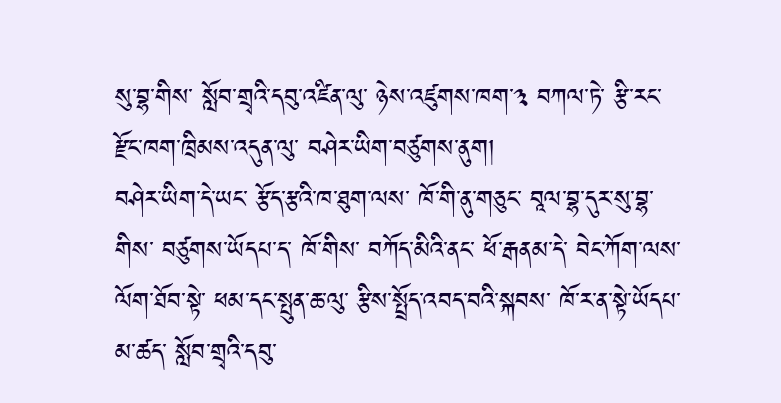སུ་བྷ་གིས་ སློབ་གྲྭའི་དབུ་འཛིན་ལུ་ ཉེས་འཛུགས་ཁག་༣ བཀལ་ཏེ་ རྩི་རང་རྫོང་ཁག་ཁྲིམས་འདུན་ལུ་ བཤེར་ཡིག་བཙུགས་ནུག།
བཤེར་ཡིག་དེ་ཡང་ རྩོད་རྩའི་ཁ་ཐུག་ལས་ ཁོ་གི་ནུ་གཅུང་ བཱལ་བྷ་དུར་སུ་བྷ་གིས་ བཙུགས་ཡོདཔ་ད་ ཁོ་གིས་ བཀོད་མིའི་ནང་ ཕོ་རྒནམ་དེ་ བེང་ཀོག་ལས་ ལོག་ཐོབ་སྟེ་ ཕམ་དང་སྤུན་ཆ་ལུ་ རྩིས་སྤྲོད་འབད་བའི་སྐབས་ ཁོ་ར་ན་སྟེ་ཡོདཔ་མ་ཚད་ སློབ་གྲྭའི་དབུ་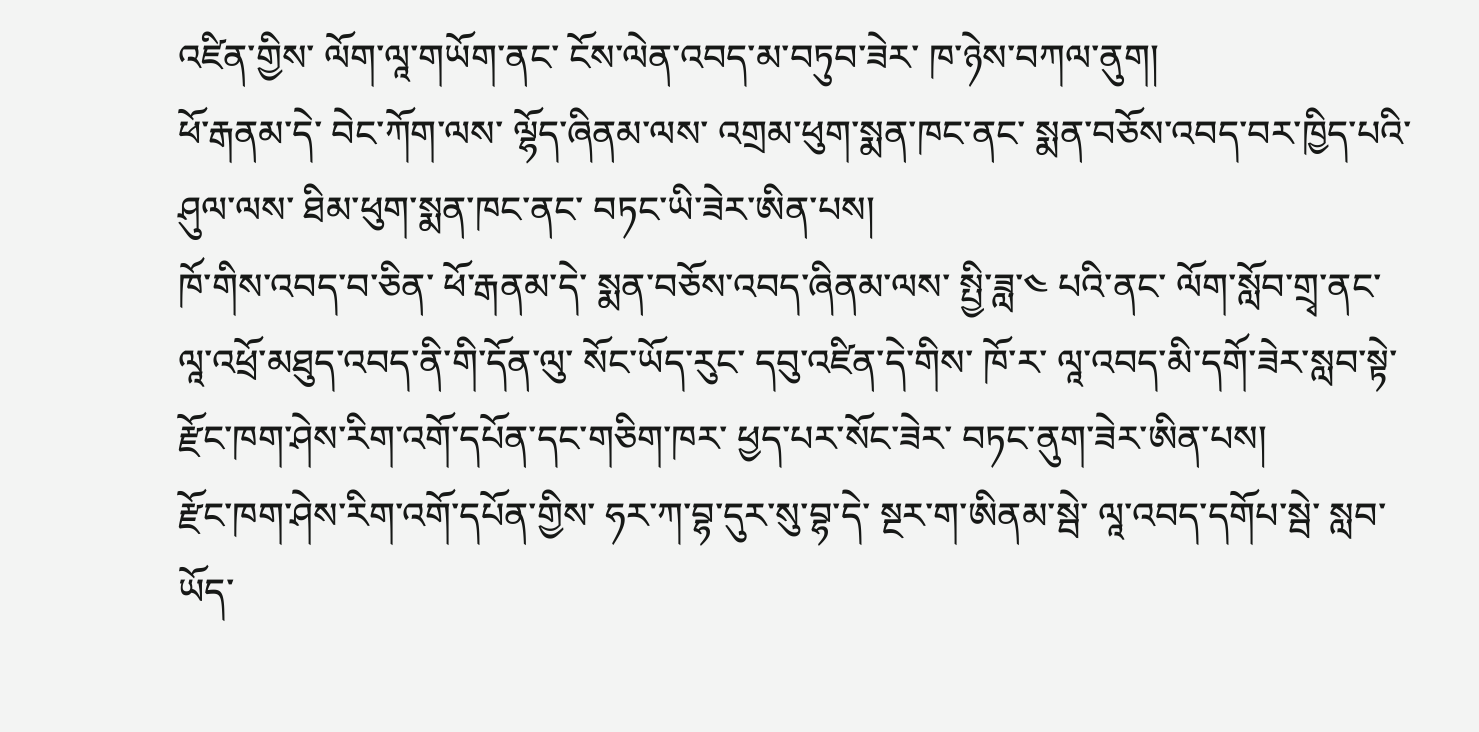འཛིན་གྱིས་ ལོག་ལཱ་གཡོག་ནང་ ངོས་ལེན་འབད་མ་བཏུབ་ཟེར་ ཁ་ཉེས་བཀལ་ནུག།
ཕོ་རྒནམ་དེ་ བེང་ཀོག་ལས་ ལྷོད་ཞིནམ་ལས་ འགྲམ་ཕུག་སྨན་ཁང་ནང་ སྨན་བཅོས་འབད་བར་ཁྱིད་པའི་ཤུལ་ལས་ ཐིམ་ཕུག་སྨན་ཁང་ནང་ བཏང་ཡི་ཟེར་ཨིན་པས།
ཁོ་གིས་འབད་བ་ཅིན་ ཕོ་རྒནམ་དེ་ སྨན་བཅོས་འབད་ཞིནམ་ལས་ སྤྱི་ཟླ་༤ པའི་ནང་ ལོག་སློབ་གྲྭ་ནང་ ལཱ་འཕྲོ་མཐུད་འབད་ནི་གི་དོན་ལུ་ སོང་ཡོད་རུང་ དབུ་འཛིན་དེ་གིས་ ཁོ་ར་ ལཱ་འབད་མི་དགོ་ཟེར་སླབ་སྟེ་ རྫོང་ཁག་ཤེས་རིག་འགོ་དཔོན་དང་གཅིག་ཁར་ ཕྱད་པར་སོང་ཟེར་ བཏང་ནུག་ཟེར་ཨིན་པས།
རྫོང་ཁག་ཤེས་རིག་འགོ་དཔོན་གྱིས་ ཧར་ཀ་བྷ་དུར་སུ་བྷ་དེ་ སྔར་ག་ཨིནམ་སྦེ་ ལཱ་འབད་དགོཔ་སྦེ་ སླབ་ཡོད་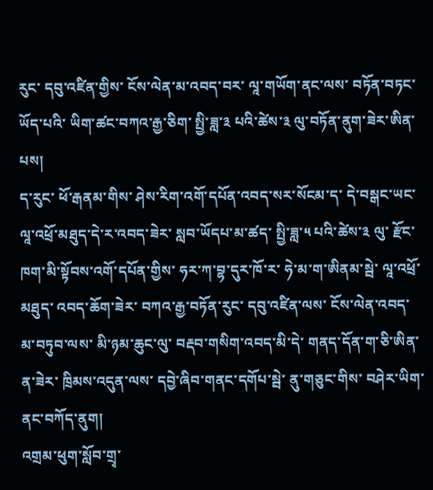རུང་ དབུ་འཛིན་གྱིས་ ངོས་ལེན་མ་འབད་བར་ ལཱ་གཡོག་ནང་ལས་ བཏོན་བཏང་ཡོད་པའི་ ཡིག་ཚང་བཀའ་རྒྱ་ཅིག་ སྤྱི་ཟླ་༣ པའི་ཚེས་༣ ལུ་བཏོན་ནུག་ཟེར་ཨིན་པས།
ད་རུང་ ཕོ་རྒནམ་གིས་ ཤེས་རིག་འགོ་དཔོན་འབད་སར་སོངམ་ད་ དེ་བསྒང་ཡང་ ལཱ་འཕྲོ་མཐུད་དེ་ར་འབད་ཟེར་ སླབ་ཡོདཔ་མ་ཚད་ སྤྱི་ཟླ་༥ པའི་ཚེས་༣ ལུ་ རྫོང་ཁག་མི་སྟོབས་འགོ་དཔོན་གྱིས་ ཧར་ཀ་བྷ་དུར་ཁོ་ར་ ཧེ་མ་ག་ཨིནམ་སྦེ་ ལཱ་འཕྲོ་མཐུད་ འབད་ཆོག་ཟེར་ བཀའ་རྒྱ་བཏོན་རུང་ དབུ་འཛིན་ལས་ ངོས་ལེན་འབད་མ་བཏུབ་ལས་ མི་ཉམ་ཆུང་ལུ་ བརྡབ་གསིག་འབད་མི་དེ་ གནད་དོན་ག་ཅི་ཨིན་ན་ཟེར་ ཁྲིམས་འདུན་ལས་ དབྱེ་ཞིབ་གནང་དགོཔ་སྦེ་ ནུ་གཅུང་གིས་ བཤེར་ཡིག་ནང་བཀོད་ནུག།
འགྲམ་ཕུག་སློབ་གྲྭ་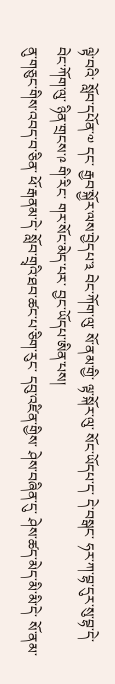ལྟེ་བའི་ སློབ་དཔོན་༧ དང་ རྒྱབ་སྐྱོར་ལས་བྱེདཔ་༣ བེང་ཀོག་ལུ་ སོ་ནམ་གྱི་ ལྟ་སྐོར་ལུ་ སོང་ཡོདཔ་ད་ དེ་བསྒང་ ཧར་ཀ་བྷ་དུར་སུ་བྷ་དེ་ བེང་ཀོག་ལུ་ ཉིན་གྲངས་༩ གི་རིང་ གར་སོང་མེད་པར་ བྱང་ཡོདཔ་ཨིན་པས།
ནུ་གཅུང་གིས་འབད་བ་ཅིན་ ཕོ་རྒནམ་དེ་ སློབ་གྲྭའི་ཐབ་ཚང་པ་ཅིག་རུང་ དབུ་འཛིན་གྱིས་ ཤེས་བཞིན་དུ་ ཤེས་ཚད་མེད་མི་མི་དེ་ སོ་ནམ་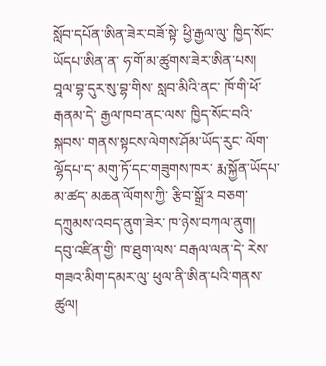སློབ་དཔོན་ཨིན་ཟེར་བཟོ་སྟེ་ ཕྱི་རྒྱལ་ལུ་ ཁྱིད་སོང་ཡོདཔ་ཨིན་ན་ ཧ་གོ་མ་ཚུགས་ཟེར་ཨིན་པས།
བཱལ་བྷ་དུར་སུ་བྷ་གིས་ སླབ་མིའི་ནང་ ཁོ་གི་ཕོ་རྒནམ་དེ་ རྒྱལ་ཁབ་ནང་ལས་ ཁྱིད་སོང་བའི་སྐབས་ གནས་སྟངས་ལེགས་ཤོམ་ཡོད་རུང་ ལོག་ལྷོདཔ་ད་ མགུ་ཏོ་དང་གཟུགས་ཁར་ རྨ་སྐྱོན་ཡོདཔ་མ་ཚད་ མཆན་ལོགས་ཀྱི་ རྩིབ་སྒྲོ་༢ བཅག་དཀྲུམས་འབད་ནུག་ཟེར་ ཁ་ཉེས་བཀལ་ནུག།
དབུ་འཛིན་གྱི་ ཁ་ཐུག་ལས་ བརྒལ་ལན་དེ་ རེས་གཟའ་མིག་དམར་ལུ་ ཕུལ་ནི་ཨིན་པའི་གནས་ཚུལ།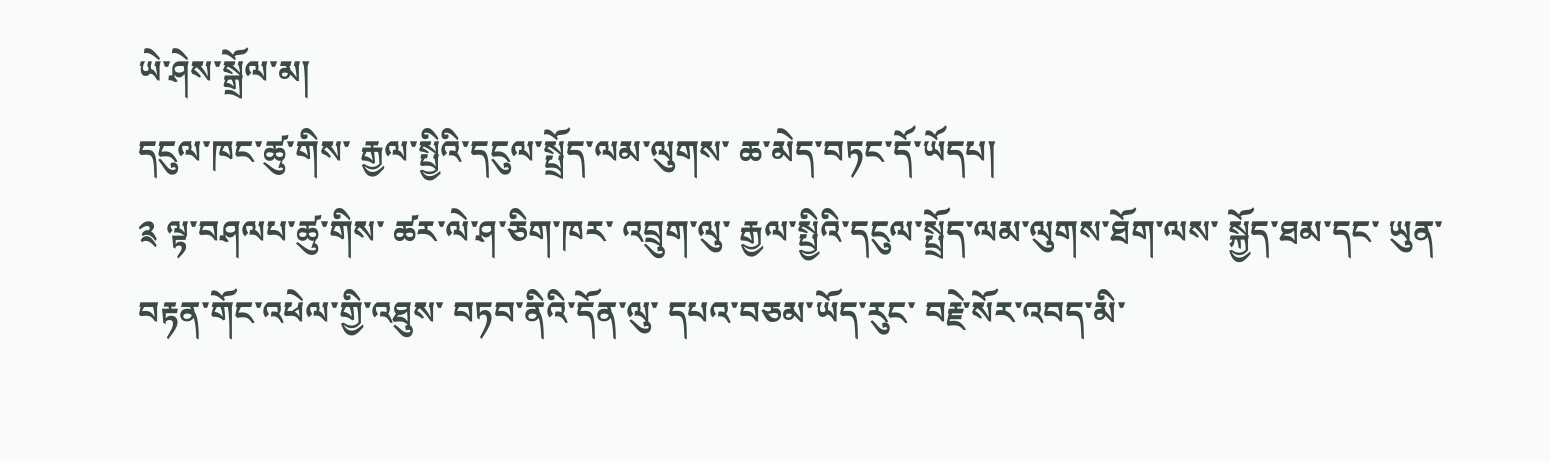ཡེ་ཤེས་སྒྲོལ་མ།
དངུལ་ཁང་ཚུ་གིས་ རྒྱལ་སྤྱིའི་དངུལ་སྤྲོད་ལམ་ལུགས་ ཆ་མེད་བཏང་དོ་ཡོདཔ།
༉ ལྟ་བཤལཔ་ཚུ་གིས་ ཚར་ལེ་ཤ་ཅིག་ཁར་ འབྲུག་ལུ་ རྒྱལ་སྤྱིའི་དངུལ་སྤྲོད་ལམ་ལུགས་ཐོག་ལས་ སྐྱོད་ཐམ་དང་ ཡུན་བརྟན་གོང་འཕེལ་གྱི་འཐུས་ བཏབ་ནིའི་དོན་ལུ་ དཔའ་བཅམ་ཡོད་རུང་ བརྗེ་སོར་འབད་མི་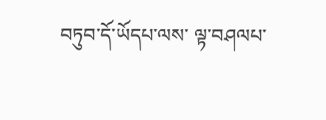བཏུབ་དོ་ཡོདཔ་ལས་ ལྟ་བཤལཔ་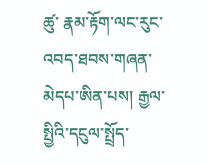ཚུ་ རྣམ་རྟོག་ལང་རུང་ འབད་ཐབས་གཞན་མེདཔ་ཨིན་པས། རྒྱལ་སྤྱིའི་དངུལ་སྤྲོད་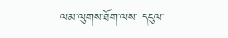ལམ་ལུགས་ཐོག་ལས་ དངུལ་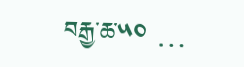བརྒྱ་ཆ་༥༠ …